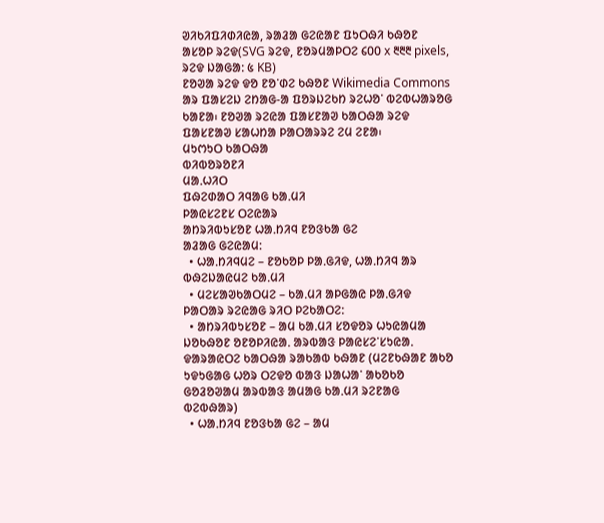ᱣᱤᱠᱤᱯᱤᱰᱤᱭᱟ, ᱨᱟᱲᱟ ᱜᱮᱭᱟᱱ ᱯᱩᱛᱷᱤ ᱠᱷᱚᱱ
ᱟᱥᱚᱞ ᱨᱮᱫ(SVG ᱨᱮᱫ, ᱱᱚᱨᱢᱟᱞᱛᱮ ᱔᱐᱐ x ᱓᱓᱓ pixels, ᱨᱮᱫ ᱡᱟᱜᱟ: ᱕ KB)
ᱱᱚᱣᱟ ᱨᱮᱫ ᱫᱚ ᱱᱚᱸᱰᱮ ᱠᱷᱚᱱ Wikimedia Commons ᱟᱨ ᱯᱟᱥᱮᱡ ᱮᱴᱟᱜ-ᱟ ᱯᱚᱨᱡᱮᱠᱴ ᱨᱮᱦᱚᱸ ᱵᱮᱵᱦᱟᱨᱚᱜ ᱠᱟᱱᱟ᱾ ᱱᱚᱣᱟ ᱨᱮᱭᱟ ᱯᱟᱥᱱᱟᱣ ᱠᱟᱛᱷᱟ ᱨᱮᱫ ᱯᱟᱥᱱᱟᱣ ᱥᱟᱦᱴᱟ ᱞᱟᱛᱟᱨᱨᱮ ᱮᱢ ᱮᱱᱟ᱾
ᱢᱩᱬᱩᱛ ᱠᱟᱛᱷᱟ
ᱵᱤᱵᱚᱨᱚᱱᱤ
ᱢᱟᱹᱦᱤᱛ
ᱯᱷᱮᱰᱟᱛ ᱤᱧᱟᱜ ᱠᱟᱹᱢᱤ
ᱞᱟᱭᱥᱮᱱᱥ ᱛᱮᱭᱟᱨ
ᱟᱴᱨᱤᱵᱩᱥᱚᱱ ᱦᱟᱹᱴᱤᱧ ᱱᱚᱝᱠᱟ ᱜᱮ
ᱟᱲᱟᱜ ᱜᱮᱭᱟᱢ:
  • ᱦᱟᱹᱴᱤᱧᱢᱮ – ᱱᱚᱠᱚᱞ ᱞᱟᱹᱜᱤᱫ, ᱦᱟᱹᱴᱤᱧ ᱟᱨ ᱵᱷᱮᱡᱟᱭᱢᱮ ᱠᱟᱹᱢᱤ
  • ᱢᱮᱥᱟᱣᱠᱟᱛᱢᱮ – ᱠᱟᱹᱢᱤ ᱟᱞᱜᱟᱭ ᱞᱟᱹᱜᱤᱫ
ᱞᱟᱛᱟᱨ ᱨᱮᱭᱟᱜ ᱨᱤᱛ ᱞᱮᱠᱟᱛᱮ:
  • ᱟᱴᱨᱤᱵᱩᱥᱚᱱ – ᱟᱢ ᱠᱟᱹᱢᱤ ᱥᱚᱫᱚᱨ ᱦᱩᱭᱟᱢᱟ ᱡᱚᱠᱷᱚᱱ ᱚᱱᱚᱞᱤᱭᱟᱹ ᱟᱨᱵᱟᱝ ᱞᱟᱭᱥᱮᱸᱥᱩᱭᱟᱹ ᱫᱟᱨᱟᱭᱛᱮ ᱠᱟᱛᱷᱟ ᱨᱟᱠᱟᱵ ᱠᱷᱟᱱ (ᱢᱮᱱᱠᱷᱟᱱ ᱟᱠᱚ ᱩᱫᱩᱜᱟᱜ ᱦᱚᱨ ᱛᱮᱫᱚ ᱵᱟᱝ ᱡᱟᱦᱟᱸ ᱟᱠᱚᱠᱚ ᱜᱚᱲᱚᱣᱟᱢ ᱟᱨᱵᱟᱝ ᱟᱢᱟᱜ ᱠᱟᱹᱢᱤ ᱨᱮᱱᱟᱜ ᱵᱮᱵᱷᱟᱨ)
  • ᱦᱟᱹᱴᱤᱧ ᱱᱚᱝᱠᱟ ᱜᱮ – ᱟᱢ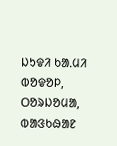ᱡᱩᱫᱤ ᱠᱟᱹᱢᱤ ᱵᱚᱫᱚᱞ, ᱛᱚᱨᱡᱚᱢᱟ, ᱵᱟᱝᱠᱷᱟᱱ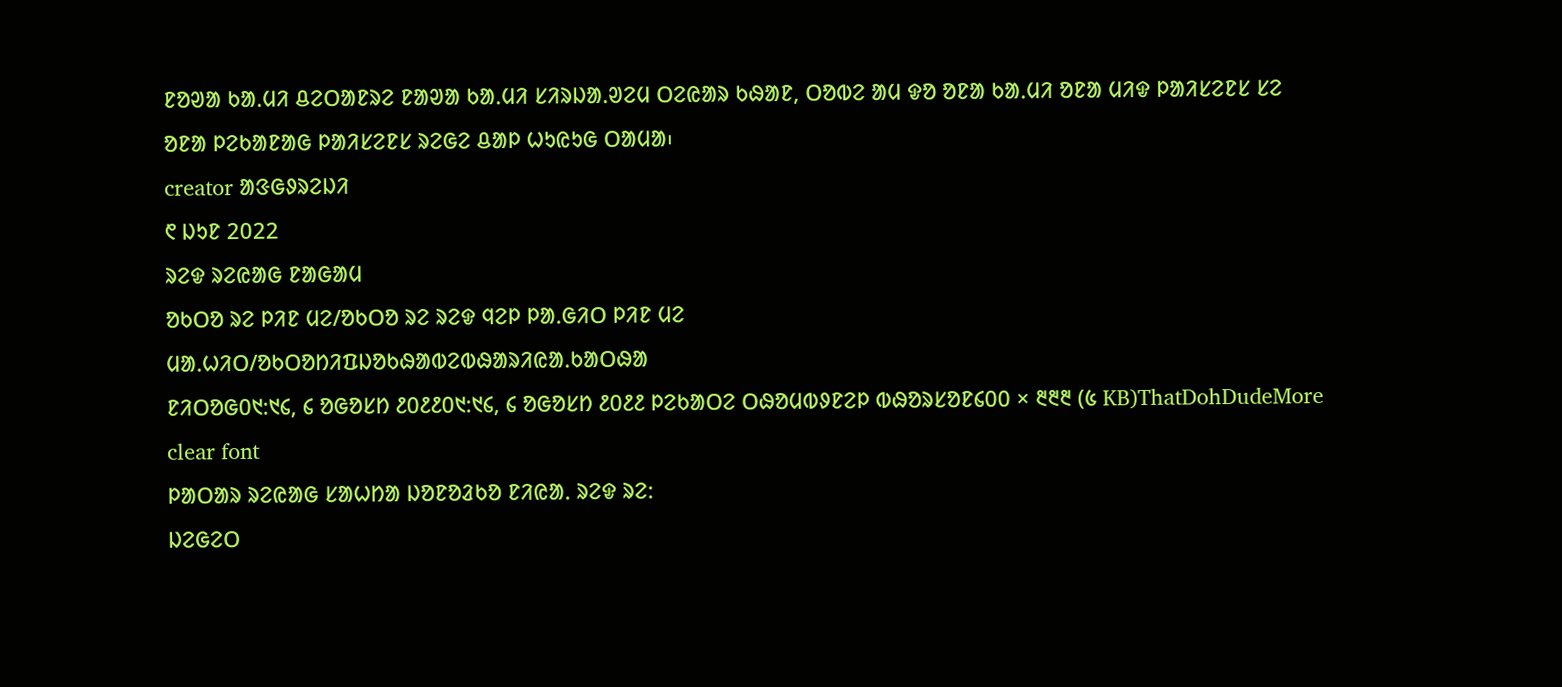ᱱᱚᱣᱟ ᱠᱟᱹᱢᱤ ᱪᱮᱛᱟᱱᱨᱮ ᱱᱟᱣᱟ ᱠᱟᱹᱢᱤ ᱥᱤᱨᱡᱟᱹᱣᱮᱢ ᱛᱮᱭᱟᱨ ᱠᱷᱟᱱ, ᱛᱚᱵᱮ ᱟᱢ ᱫᱚ ᱚᱱᱟ ᱠᱟᱹᱢᱤ ᱚᱱᱟ ᱢᱤᱫ ᱞᱟᱤᱥᱮᱱᱥ ᱥᱮ ᱚᱱᱟ ᱞᱮᱠᱟᱱᱟᱜ ᱞᱟᱤᱥᱮᱱᱥ ᱨᱮᱜᱮ ᱪᱟᱞ ᱦᱩᱭᱩᱜ ᱛᱟᱢᱟ᱾
creator ᱟᱝᱜᱽᱨᱮᱡᱤ
᱖ ᱡᱩᱱ 2022
ᱨᱮᱫ ᱨᱮᱭᱟᱜ ᱱᱟᱜᱟᱢ
ᱚᱠᱛᱚ ᱨᱮ ᱞᱤᱱ ᱢᱮ/ᱚᱠᱛᱚ ᱨᱮ ᱨᱮᱫ ᱧᱮᱞ ᱞᱟᱹᱜᱤᱛ ᱞᱤᱱ ᱢᱮ
ᱢᱟᱹᱦᱤᱛ/ᱚᱠᱛᱚᱴᱤᱯᱡᱚᱠᱷᱟᱵᱮᱵᱷᱟᱨᱤᱭᱟᱹᱠᱟᱛᱷᱟ
ᱱᱤᱛᱚᱜ᱐᱑:᱑᱔, ᱔ ᱚᱜᱚᱥᱴ ᱒᱐᱒᱒᱐᱑:᱑᱔, ᱔ ᱚᱜᱚᱥᱴ ᱒᱐᱒᱒ ᱞᱮᱠᱟᱛᱮ ᱛᱷᱚᱢᱵᱽᱱᱮᱞ ᱵᱷᱚᱨᱥᱚᱱ᱔᱐᱐ × ᱓᱓᱓ (᱕ KB)ThatDohDudeMore clear font
ᱞᱟᱛᱟᱨ ᱨᱮᱭᱟᱜ ᱥᱟᱦᱴᱟ ᱡᱚᱱᱚᱲᱠᱚ ᱱᱤᱭᱟᱹ ᱨᱮᱫ ᱨᱮ:
ᱡᱮᱜᱮᱛ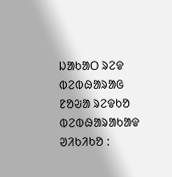ᱡᱟᱠᱟᱛ ᱨᱮᱫ ᱵᱮᱵᱷᱟᱨᱟᱜ
ᱱᱚᱶᱟ ᱨᱮᱫᱠᱚ ᱵᱮᱵᱷᱟᱨᱟᱠᱟᱫ ᱣᱤᱠᱤᱠᱚ :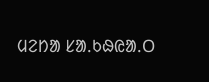ᱢᱮᱴᱟ ᱥᱟᱹᱠᱷᱭᱟᱹᱛ